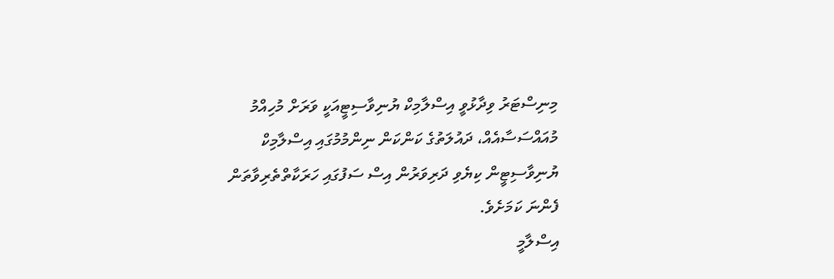މިނިސްޓަރު ވިދާޅުވީ އިސްލާމިކް ޔުނިވާސިޓީއަކީ ވަރަށް މުހިއްމު މުއައްސަސާއެއް، ދައުލަތުގެ ކަންކަން ނިންމުމުގައި އިސްލާމިކް ޔުނިވާސިޓީން ކިޔެވި ދަރިވަރުން އިސް ސަފުގައި ހަރަކާތްތެރިވާތަން ފެންނަ ކަމަށެވެ.
އިސްލާމީ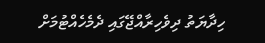ހިދާޔަތު ދިވެހިރާއްޖޭގައި ދެމެހެއްޓުމަށް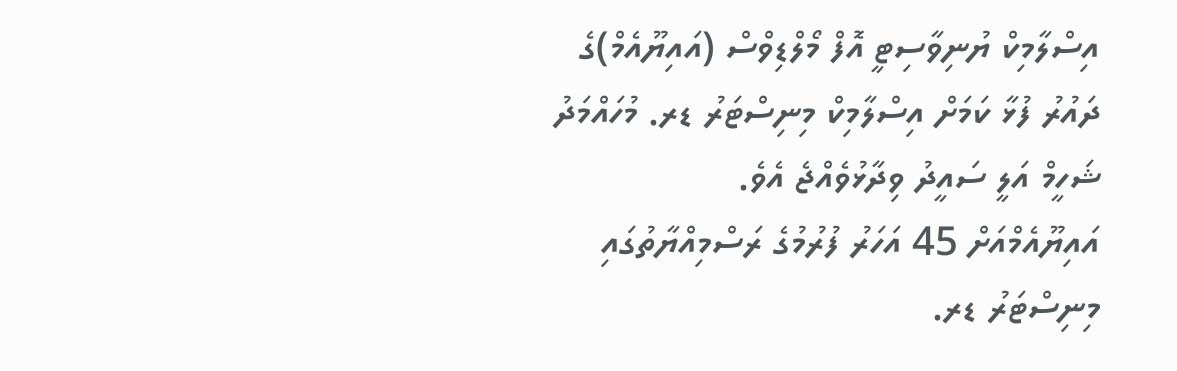އިސްލާމިކް ޔުނިވާސިޓީ އޮފް މޯލްޑިވްސް (އައިޔޫއެމް)ގެ ދައުރު ފުޅާ ކަމަށް އިސްލާމިކް މިނިސްޓަރު ޑރ. މުހައްމަދު ޝަހީމް އަލީ ސައީދު ވިދާޅުވެއްޖެ އެވެ.
އައިޔޫއެމްއަށް 45 އަހަރު ފުރުމުގެ ރަސްމިއްޔާތުގައި މިނިސްޓަރު ޑރ.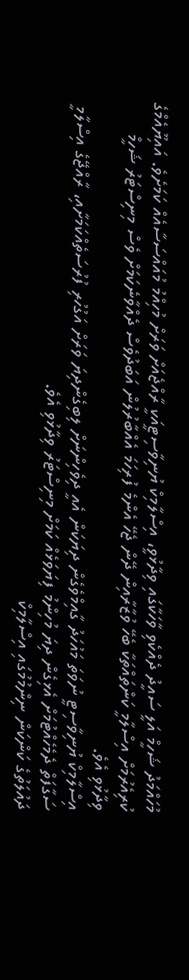މުހައްމަދު ޝަހީމް އަލީ ސައީދު ދެއްކެވި ވާހަކާގައި ވިދާޅުވީ، އިސްލާމިކް ޔުނިވާސިޓީއަކީ ރާއްޖެއަށް ވަރަށް މުހިއްމު މުއައްސަސާއެއް ކަމަށެވެ. އައިޔޫއެމްގެ ކުރިއެރުމަށް އިސްލާމީ ކަންތައްތަކާ ބެހޭ ވުޒާރާއިން ދޭން ޖެހޭ އެންމެ ފުރިހަމަ އެއްބާރުލުން އަބަދުވެސް ދެއްވާނެކަމަށް ވެސް މިނިސްޓަރު ޝަހީމް ވިދާޅުވި އެވެ.
އިސްލާމިކް ޔުނިވާސިޓީ ނުވަތަ މައުހަދު ގާއިމްވެގެން ދިޔަކަން އެއީ ދިވެހިންނަށް ލިބިގެންދިޔަ ވަރަށް އަގުހުރި ފުރުސަތެއްކަމަށާއި، ރާއްޖޭގެ އިސްލާމީ ސަގާފަތް ދެމެހެއްޓުމަށް އެޅިގެން ދިޔަ މުހިންމު ފިޔަވަޅެއް ކަމަށް މިނިސްޓަރު ވިދާޅުވި އެވެ.
ދައުލަތުގެ ކަންކަން ނިންމުމުގައި އިސްލާމިކް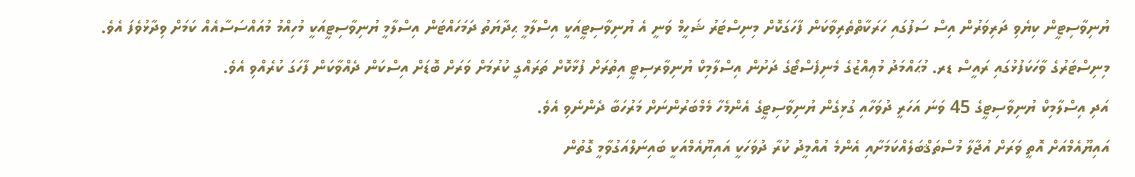ޔުނިވާސިޓީން ކިޔެވި ދަރިވަރުން އިސް ސަފުގައި ހަރަކާތްތެރިވާކަން ފާހަގަކޮށް މިނިސްޓަރު ޝަހީމް ވަނީ އެ ޔުނިވާސިޓީއަކީ އިސްލާމީ ޙިދާޔަތު ދަމަހައްޓަން އިސްލާމީ ޔުނިވާސިޓީއަކީ މުހިއްމު މުއައްސަސާއެއް ކަމަށް ވިދާޅުވެފަ އެވެ.
މިނިސްޓަރުގެ ވާހަކަފުޅުގައި ރައީސް ޑރ. މުޙައްމަދު މުޢިއްޒުގެ މެނިފެސްޓޯގެ ދަށުން އިސްލާމިކް ޔުނިވާރސިޓީ އިތުރަށް ފުޅާކޮށް ތަރައްގީ ކުރުމަށް ވަރަށް ބޮޑަށް އިސްކަން ދެއްވާކަން ފާހަގަ ކުރެއްވި އެވެ.
އަދި އިސްލާމިކް ޔުނިވާސިޓީގެ 45 ވަނަ އަހަރީ ދުވަހާއި ގުޅިގެން ޔުނިވާސިޓީގެ އެންމެހާ މެމްބަރުންނަށް މަރުހަބާ ދެންނެވި އެވެ.
އައިޔޫއެމްއަށް އޮތީ ވަރަށް އުޖާލާ މުސްތަޤްބަލެއްކަމަށާއި އެންމެ އުއްމީދު ކުރާ ދުވަހަކީ އައިޔޫއެމްއަކީ ބައިނަލްއަގުވާމީ ގޮތުން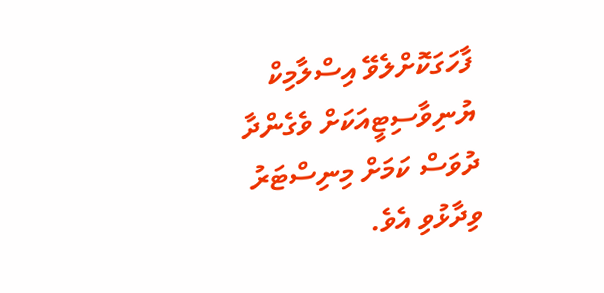ފާހަގަކޮށްލެވޭ އިސްލާމިކް ޔުނިވާސިޓީއަކަށް ވެގެންދާ ދުވަސް ކަމަށް މިނިސްޓަރު ވިދާޅުވި އެވެ.